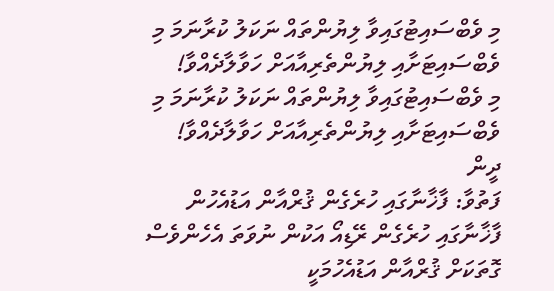މި ވެބްސައިޓުގައިވާ ލިޔުންތައް ނަކަލު ކުރާނަމަ މި ވެބްސައިޓަށާއި ލިޔުންތެރިއާއަށް ހަވާލާދެއްވާ!
މި ވެބްސައިޓުގައިވާ ލިޔުންތައް ނަކަލު ކުރާނަމަ މި ވެބްސައިޓަށާއި ލިޔުންތެރިއާއަށް ހަވާލާދެއްވާ!
ދީން
ފަތުވާ: ފާޚާނާގައި ހުރެގެން ޤުރްއާން އަޑުއެހުން
ފާޚާނާގައި ހުރެގެން ރޭޑިއޯ އަކުން ނުވަތަ އެހެންވެސް ގޮތަކަށް ޤުރްއާން އަޑުއެހުމަކީ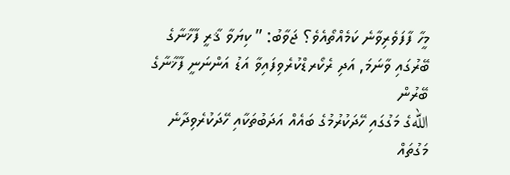މީހާ ފާފަވެރިވާނެ ކަމެއްތޯއެވެ؟ ޖަވާބު: ” ކިޔަވާ ޤާރީ ފާޚާނާގެ ބޭރުގައި ވާނަމަ, އަދި ރެކޯރޑްކުރެވިފައިވާ އަޑު އަންނަނީ ފާޚާނާގެ ބޭރުން
اللهގެ މަގުގައި ހޭދަކުރުމުގެ ބައެއް އަދަބުތަކާއި ހޭދަކުރެވިދާނެ މަގުތައް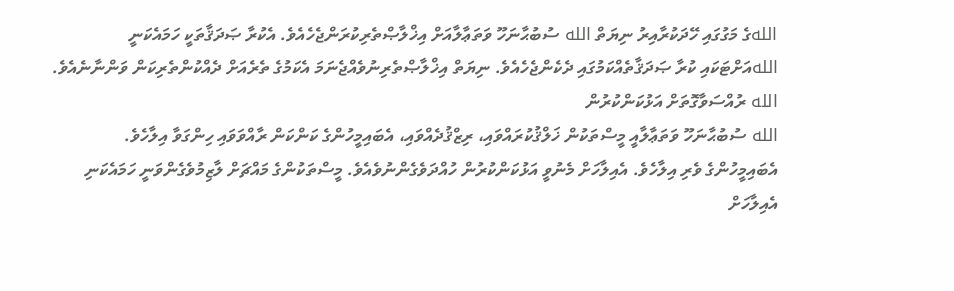اللهގެ މަގުގައި ހޭދަކުރާއިރު ނިޔަތް الله ސުބުޙާނަހޫ ވަތަޢާލާއަށް އިޚްލާޞްތެރިކުރަންޖެހެއެވެ. އެކުރާ ޞަދަޤާތަކީ ހަމައެކަނީ اللهއަށްޓަކައި ކުރާ ޞަދަޤާތެއްކަމުގައި ދެކެންޖެހެއެވެ. ނިޔަތް އިޚްލާޞްތެރިނުވެއްޖެނަމަ އެކަމުގެ ތެރެއަށް ދެއްކުންތެރިކަން ވަންނާނެއެވެ.
الله ރުއްސަވާގޮތަށް އަޅުކަންކުރުން
الله ސުބުޙާނަހޫ ވަތަޢާލާއީ މީސްތަކުން ޚަލްޤުކުރައްވައި، ރިޒްޤުދެއްވައި، އެބައިމީހުންގެ ކަންކަން ރާއްވަވައި ހިންގަވާ އިލާހެވެ. އެބައިމީހުންގެ ވެރި އިލާހެވެ. އެއިލާހަށް މެނުވީ އަޅުކަންކުރުން ހުއްދަވެގެންނުވެއެވެ. މީސްތަކުންގެ މައްޗަށް ލާޒިމުވެގެންވަނީ ހަމައެކަނި އެއިލާހަށް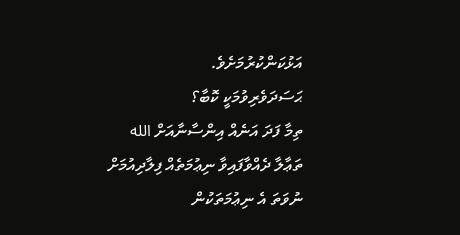އަޅުކަންކުރުމަށެވެ.
ޙަސަދަވެރިވުމަކީ ކޮބާ؟
ތިމާ ފަދަ އަނެއް އިންސާނާއަށް الله ތަޢާލާ ދެއްވާފައިވާ ނިޢުމަތެއް ފިލާދިއުމަށް ނުވަތަ އެ ނިޢުމަތަކުން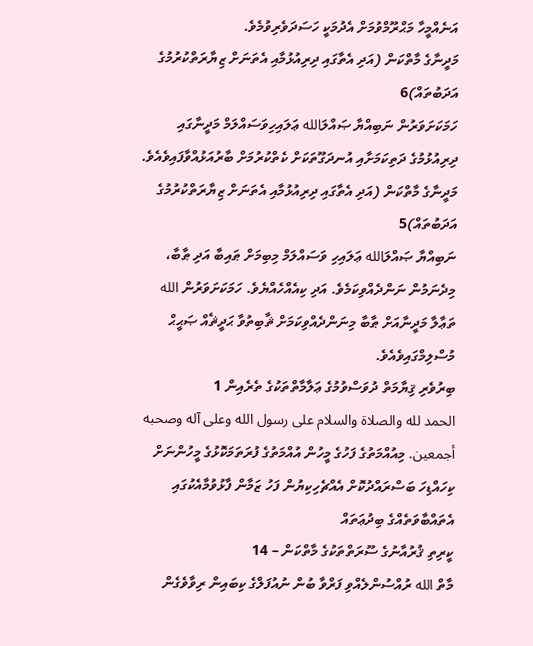އަނެއްމީހާ މަޙްރޫމްވުމަށް އެދުމަކީ ހަސަދަވެރިވުމެވެ.
މަދީނާގެ މާތްކަން (އަދި އެތާގައި ދިރިއުޅުމާއި އެތަނަށް ޒިޔާރަތްކުރުމުގެ އަދަބުތައް)6
ހަމަކަށަވަރުން ނަބިއްޔާ ޞައްލަالله ޢަލައިހިވަސައްލަމް މަދީނާގައި ދިރިއުޅުމުގެ ދަތިކަމަށާއި އުނދަގޫތަކަށް ކެތްކުރުމަށް ބާރުއަޅުއްވާފައިވެއެވެ.
މަދީނާގެ މާތްކަން (އަދި އެތާގައި ދިރިއުޅުމާއި އެތަނަށް ޒިޔާރަތްކުރުމުގެ އަދަބުތައް)5
ނަބިއްޔާ ޞައްލަالله ޢަލައިހި ވަސައްލަމް މިބިމަށް ޠައިބާ އަދި ޠާބާ، މިދެނަމުން ނަންދެއްވިކަމެވެ. އަދި ކިއެއްހެއްޔެވެ. ހަމަކަށަވަރުން الله ތަޢާލާ މަދީނާއަށް ޠާބާ މިނަންދެއްވިކަމަށް ޘާބިތުވާ ޙަދީޘެއް ޞަޙީޙް މުސްލިމްގައިވެއެވެ.
ބިރުވެރި ޤިޔާމަތް ދުވަސްވުމުގެ ޢަލާމާތްތަކުގެ ތެރެއިން 1
الحمد لله والصلاة والسلام على رسول الله وعلى آله وصحبه أجمعين. މިއުއްމަތުގެ ފަހުގެ މީހުން އުއްމަތުގެ ފުރަތަމަކޮޅުގެ މީހުންނަށް ކިހައްޑިހަ ބަސްރައްދުކޮށް އެއްޗެހިކިޔުން ފަހު ޒަމާން ފާޅުވުމާއެކުގައި އެތައްބާވަތެއްގެ ބިދުޢަތައް
ކީރިތި ޤުރުއާނުގެ ސޫރަތްތަކުގެ މާތްކަން – 14
މާތް الله ރުއްސުންލެއްވި ފަރްވާ ބުން ނުއުފަލްގެ ކިބައިން ރިވާވެގެން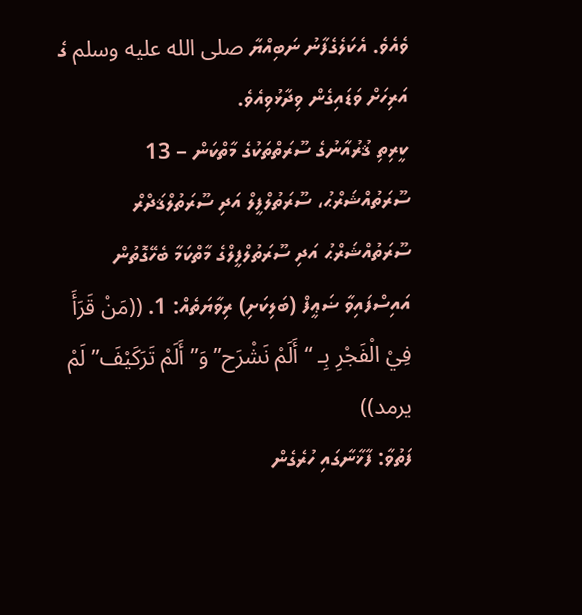ވެއެވެ. އެކަލެގެފާނު ނަބިއްޔާ صلى الله عليه وسلم ގެ އަރިހަށް ވަޑައިގެން ވިދާޅުވިއެވެ.
ކީރިތި ޤުރުއާނުގެ ސޫރަތްތަކުގެ މާތްކަން – 13
ސޫރަތުއްޝަރްޙު، ސޫރަތުލްފީލް އަދި ސޫރަތުލްޤަދްރް   ސޫރަތުއްޝަރްޙު އަދި ސޫރަތުލްފީލްގެ މާތްކަމާ ބެހޭގޮތުން އައިސްފައިވާ ޟަޢީފް (ބަލިކަށި) ރިވާޔަތެއް: 1. ((مَنْ قَرَأَ فِيْ الْفَجْرِ بِـ “أَلَمْ نَشْرَح” وَ”أَلَمْ تَرَكَيْفَ” لَمْ يرمد))
ފަތުވާ: ފާޚާނާގައި ހުރެގެން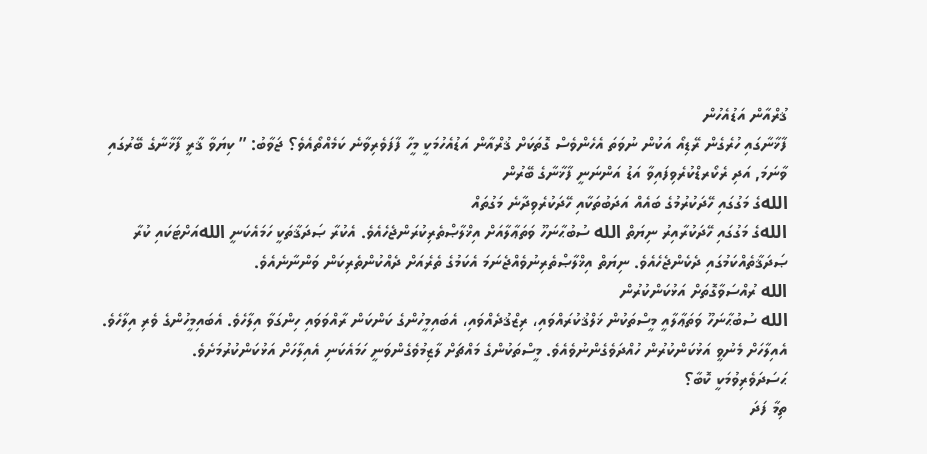ޤުރްއާން އަޑުއެހުން
ފާޚާނާގައި ހުރެގެން ރޭޑިއޯ އަކުން ނުވަތަ އެހެންވެސް ގޮތަކަށް ޤުރްއާން އަޑުއެހުމަކީ މީހާ ފާފަވެރިވާނެ ކަމެއްތޯއެވެ؟ ޖަވާބު: ” ކިޔަވާ ޤާރީ ފާޚާނާގެ ބޭރުގައި ވާނަމަ, އަދި ރެކޯރޑްކުރެވިފައިވާ އަޑު އަންނަނީ ފާޚާނާގެ ބޭރުން
اللهގެ މަގުގައި ހޭދަކުރުމުގެ ބައެއް އަދަބުތަކާއި ހޭދަކުރެވިދާނެ މަގުތައް
اللهގެ މަގުގައި ހޭދަކުރާއިރު ނިޔަތް الله ސުބުޙާނަހޫ ވަތަޢާލާއަށް އިޚްލާޞްތެރިކުރަންޖެހެއެވެ. އެކުރާ ޞަދަޤާތަކީ ހަމައެކަނީ اللهއަށްޓަކައި ކުރާ ޞަދަޤާތެއްކަމުގައި ދެކެންޖެހެއެވެ. ނިޔަތް އިޚްލާޞްތެރިނުވެއްޖެނަމަ އެކަމުގެ ތެރެއަށް ދެއްކުންތެރިކަން ވަންނާނެއެވެ.
الله ރުއްސަވާގޮތަށް އަޅުކަންކުރުން
الله ސުބުޙާނަހޫ ވަތަޢާލާއީ މީސްތަކުން ޚަލްޤުކުރައްވައި، ރިޒްޤުދެއްވައި، އެބައިމީހުންގެ ކަންކަން ރާއްވަވައި ހިންގަވާ އިލާހެވެ. އެބައިމީހުންގެ ވެރި އިލާހެވެ. އެއިލާހަށް މެނުވީ އަޅުކަންކުރުން ހުއްދަވެގެންނުވެއެވެ. މީސްތަކުންގެ މައްޗަށް ލާޒިމުވެގެންވަނީ ހަމައެކަނި އެއިލާހަށް އަޅުކަންކުރުމަށެވެ.
ޙަސަދަވެރިވުމަކީ ކޮބާ؟
ތިމާ ފަދަ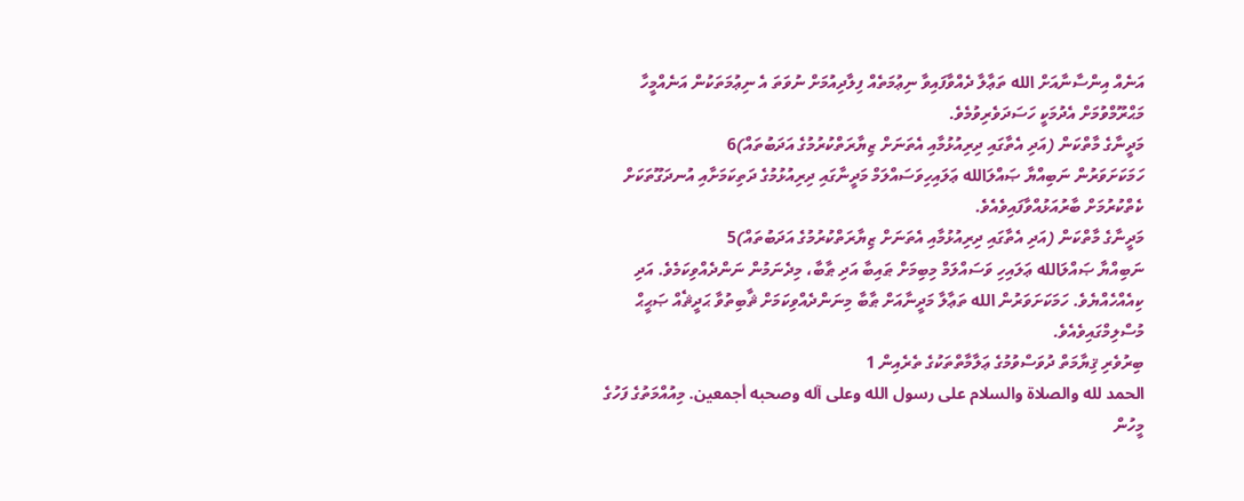އަނެއް އިންސާނާއަށް الله ތަޢާލާ ދެއްވާފައިވާ ނިޢުމަތެއް ފިލާދިއުމަށް ނުވަތަ އެ ނިޢުމަތަކުން އަނެއްމީހާ މަޙްރޫމްވުމަށް އެދުމަކީ ހަސަދަވެރިވުމެވެ.
މަދީނާގެ މާތްކަން (އަދި އެތާގައި ދިރިއުޅުމާއި އެތަނަށް ޒިޔާރަތްކުރުމުގެ އަދަބުތައް)6
ހަމަކަށަވަރުން ނަބިއްޔާ ޞައްލަالله ޢަލައިހިވަސައްލަމް މަދީނާގައި ދިރިއުޅުމުގެ ދަތިކަމަށާއި އުނދަގޫތަކަށް ކެތްކުރުމަށް ބާރުއަޅުއްވާފައިވެއެވެ.
މަދީނާގެ މާތްކަން (އަދި އެތާގައި ދިރިއުޅުމާއި އެތަނަށް ޒިޔާރަތްކުރުމުގެ އަދަބުތައް)5
ނަބިއްޔާ ޞައްލަالله ޢަލައިހި ވަސައްލަމް މިބިމަށް ޠައިބާ އަދި ޠާބާ، މިދެނަމުން ނަންދެއްވިކަމެވެ. އަދި ކިއެއްހެއްޔެވެ. ހަމަކަށަވަރުން الله ތަޢާލާ މަދީނާއަށް ޠާބާ މިނަންދެއްވިކަމަށް ޘާބިތުވާ ޙަދީޘެއް ޞަޙީޙް މުސްލިމްގައިވެއެވެ.
ބިރުވެރި ޤިޔާމަތް ދުވަސްވުމުގެ ޢަލާމާތްތަކުގެ ތެރެއިން 1
الحمد لله والصلاة والسلام على رسول الله وعلى آله وصحبه أجمعين. މިއުއްމަތުގެ ފަހުގެ މީހުން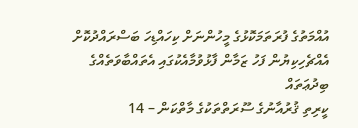އުއްމަތުގެ ފުރަތަމަކޮޅުގެ މީހުންނަށް ކިހައްޑިހަ ބަސްރައްދުކޮށް އެއްޗެހިކިޔުން ފަހު ޒަމާން ފާޅުވުމާއެކުގައި އެތައްބާވަތެއްގެ ބިދުޢަތައް
ކީރިތި ޤުރުއާނުގެ ސޫރަތްތަކުގެ މާތްކަން – 14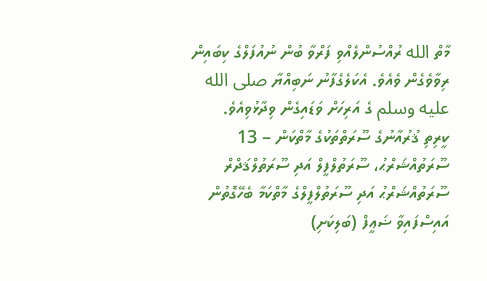މާތް الله ރުއްސުންލެއްވި ފަރްވާ ބުން ނުއުފަލްގެ ކިބައިން ރިވާވެގެން ވެއެވެ. އެކަލެގެފާނު ނަބިއްޔާ صلى الله عليه وسلم ގެ އަރިހަށް ވަޑައިގެން ވިދާޅުވިއެވެ.
ކީރިތި ޤުރުއާނުގެ ސޫރަތްތަކުގެ މާތްކަން – 13
ސޫރަތުއްޝަރްޙު، ސޫރަތުލްފީލް އަދި ސޫރަތުލްޤަދްރް   ސޫރަތުއްޝަރްޙު އަދި ސޫރަތުލްފީލްގެ މާތްކަމާ ބެހޭގޮތުން އައިސްފައިވާ ޟަޢީފް (ބަލިކަށި)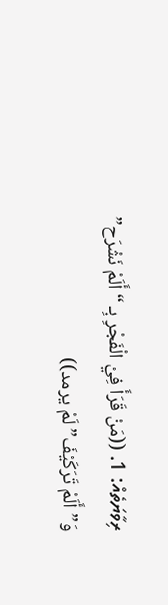ރިވާޔަތެއް: 1. ((مَنْ قَرَأَ فِيْ الْفَجْرِ بِـ “أَلَمْ نَشْرَح” وَ”أَلَمْ تَرَكَيْفَ” لَمْ يرمد))